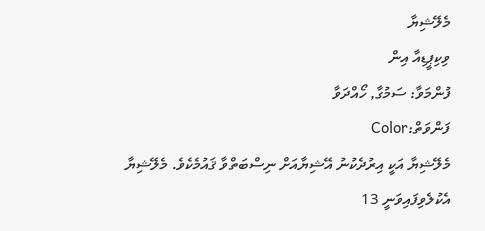މެލޭޝިޔާ
ވިކިޕީޑިއާ އިން
ފުންމަވާ: ސަމުގާ, ހޯއްދަވާ
ފަންވަތް:Color
މެލޭޝިޔާ އަކީ އިރުދެކުނު އޭޝިޔާއަށް ނިސްބަތްވާ ޤައުމެކެވެ. މެލޭޝިޔާ އެކުލެވިފައިވަނީ 13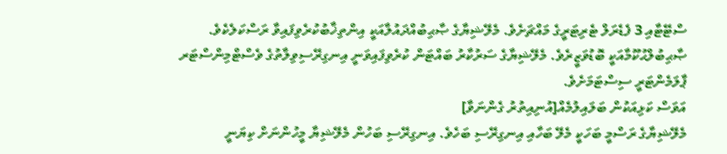ސްޓޭޓާއި 3 ފެޑެރަލް ޓެރިޓަރީގެ މައްޗަށެވެ. މެލޭޝިޔާގެ ޞާޙިބުއްދައުލާއަކީ އިންތިޚާބުކުރެވިފައިވާ ރަސްކަލެކެވެ. ޞާޙިބުލްޙުކޫމާއަކީ ބޮޑުވަޒީރެވެ. މެލޭޝިޔާގެ ސަރުކާރު ބައްޓަން ކުރެވިފައިވަނީ އިނގިރޭސިވިލާތުގެ ވެސްޓްމިންސްޓަރ ޕާލަމެންޓަރީ ސިސްޓަމަށެވެ.
އަވަސް ކަޅިއަކުން ބަލައިލުމެއް[އުނިއިތުރު ގެންނަވާ]
މެލޭޝިޔާގެ ރަސްމީ ބަހަކީ މެލޭ ބަހާއި އިނގިރޭސި ބަހެވެ. އިނގިރޭސި ބަހުން މެލޭޝިޔާ މީހުންނަށް ކިޔަނީ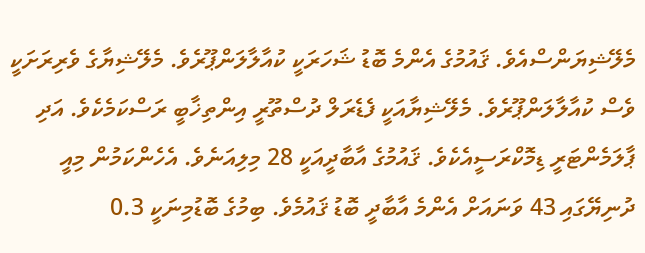މެލޭޝިޔަންސްއެވެ. ޤައުމުގެ އެންމެ ބޮޑު ޝަހަރަކީ ކުއާލާލަންޕޫރެވެ. މެލޭޝިޔާގެ ވެރިރަށަކީ ވެސް ކުއާލާލަންޕޫރެވެ. މެލޭޝިޔާއަކީ ފެޑެރަލް ދުސްތޫރީ އިންތިޚާބީ ރަސްކަމެކެވެ. އަދި ޕާލަމެންޓަރީ ޑިމޮކްރަސީއެކެވެ. ޤައުމުގެ އާބާދީއަކީ 28 މިލިއަނެވެ. އެހެންކަމުން މިއީ ދުނިޔޭގައި 43 ވަނައަށް އެންމެ އާބާދީ ބޮޑު ޤައުމެވެ. ބިމުގެ ބޮޑުމިނަކީ 0.3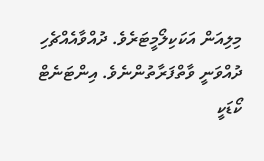މިލިއަން އަކަކިލޯމީޓަރެވެ. ދުއްވާއެއްޗެހި ދުއްވަނީ ވާތްފަރާތުންނެވެ. އިންޓަނެޓް ކޯޑަކީ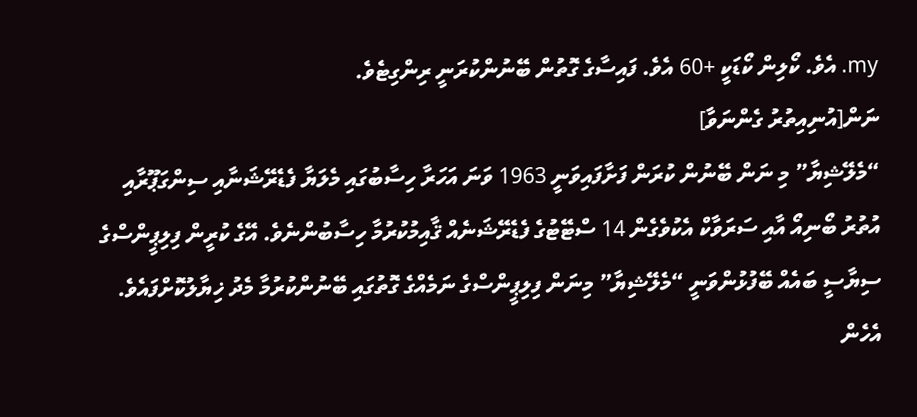my. އެވެ. ކޯލިން ކޯޑަކީ +60 އެވެ. ފައިސާގެ ގޮތުން ބޭނުންކުރަނީ ރިންގިޓެވެ.
ނަން[އުނިއިތުރު ގެންނަވާ]
“މެލޭޝިޔާ” މި ނަން ބޭނުން ކުރަން ފަށާފައިވަނީ 1963 ވަނަ އަހަރާ ހިސާބުގައި މެލަޔާ ފެޑެރޭޝަނާއި ސިންގަޕޫރާއި އުތުރު ބޯނިއޯ އާއި ސަރަވާކް އެކުވެގެން 14 ސްޓޭޓުގެ ފެޑެރޭޝަނެއް ޤާއިމުކުރުމާ ހިސާބުންނެވެ. އޭގެ ކުރީން ފިލިޕީންސްގެ ސިޔާސީ ބައެއް ބޭފުޅުންވަނީ “މެލޭޝިޔާ” މިނަން ފިލިޕީންސްގެ ނަމެއްގެ ގޮތުގައި ބޭނުންކުރުމާ މެދު ޚިޔާލުކޮށްފައެވެ. އެހެން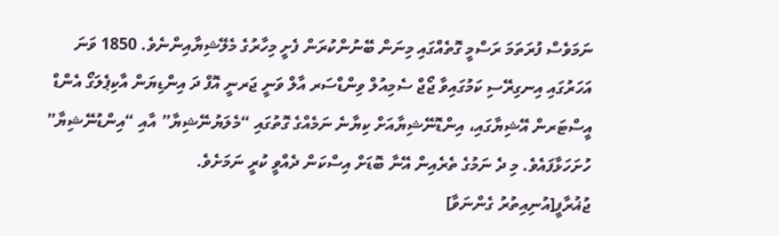ނަމަވެސް ފުރަތަމަ ރަސްމީ ގޮތެއްގައި މިނަން ބޭނުންކުރަން ފެށީ މިހާރުގެ މެލޭޝިޔާއިންނެވެ. 1850 ވަނަ އަހަރުގައި އިނގިރޭސި ކަމުގައިވާ ޖޯޖް ސެމިއުލް ވިންޑްސަރ އާލް ވަނީ ޖަރނީ އޮފް ދަ އިންޑިޔަން އާކިޕެލަގޯ އެންޑް އީސްޓަރން އޭޝިޔާގައި، އިންޑޮނޭޝިޔާއަށް ކިޔާނެ ނަމެއްގެ ގޮތުގައި “މެލަޔުނޭޝިޔާ” އާއި “އިންޑުނޭޝިޔާ” ހުށަހަޅާފައެވެ. މި ދެ ނަމުގެ ތެރެއިން އޭނާ ބޮޑަށް އިސްކަން ދެއްވީ ކުރީ ނަމަށެވެ.
ޖުޣުރާފީ[އުނިއިތުރު ގެންނަވާ]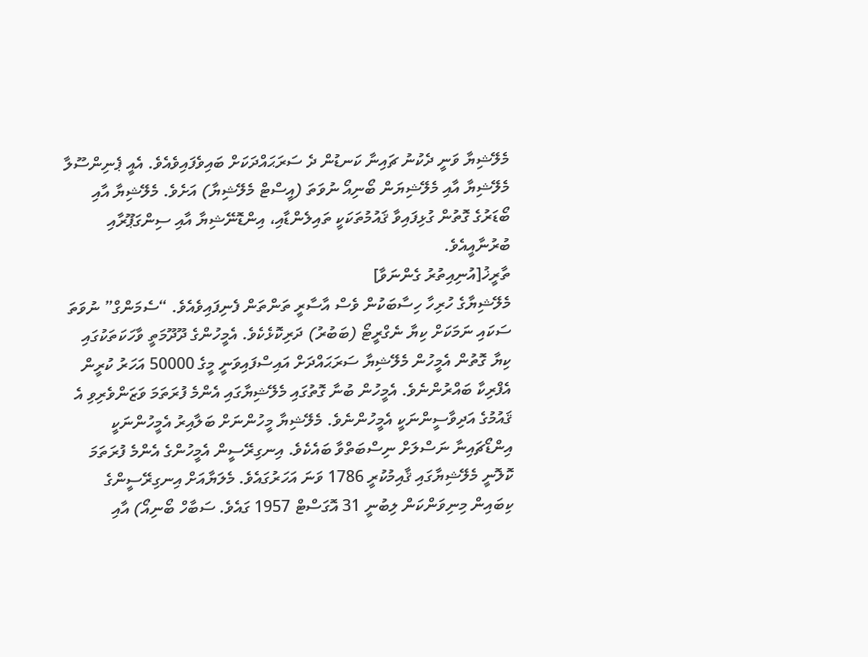މެލޭޝިޔާ ވަނީ ދެކުނު ޗައިނާ ކަނޑުން ދެ ސަރަޙައްދަކަށް ބައިވެފައިވެއެވެ. އެއީ ޕެނިންސޫލާ މެލޭޝިޔާ އާއި މެލޭޝިޔަން ބޯނިއޯ ނުވަތަ (އީސްޓް މެލޭޝިޔާ) އަށެވެ. މެލޭޝިޔާ އާއި ބޯޑަރުގެ ގޮތުން ގުޅިފައިވާ ޤައުމުތަކަކީ ތައިލެންޑާއި، އިންޑޮނޭޝިޔާ އާއި ސިންގަޕޫރާއި ބުރުނާއީއެވެ.
ތާރީޚު[އުނިއިތުރު ގެންނަވާ]
މެލޭޝިޔާގެ ހުރިހާ ހިސާބަކުން ވެސް އާސާރީ ތަންތަން ފެނިފައިވެއެވެ. “ސެމަންގް” ނުވަތަ ސަކައި ނަމަކަށް ކިޔާ ނެގްރީޓޯ (ބަބުރު) ދަރިކޮޅެކެވެ. އެމީހުންގެ ދޫދޫމަތީ ވާހަކަތަކުގައި ކިޔާ ގޮތުން އެމީހުން މެލޭޝިޔާ ސަރަޙައްދަށް އައިސްފައިވަނީ މީގެ 50000 އަހަރު ކުރީން އެފްރިކާ ބައްރުންނެވެ. އެމީހުން ބުނާ ގޮތުގައި މެލޭޝިޔާގައި އެންމެ ފުރަތަމަ ވަޒަންވެރިވި އެ ޤައުމުގެ އަދިވާސީންނަކީ އެމީހުންނެވެ. މެލޭޝިޔާ މީހުންނަށް ބަލާއިރު އެމީހުންނަކީ އިންޑޯޗައިނާ ނަސްލަށް ނިސްބަތްވާ ބައެކެވެ. އިނގިރޭސީން އެމީހުންގެ އެންމެ ފުރަތަމަ ކޮލޮނީ މެލޭޝިޔާގައި ޤާއިމުކުރީ 1786 ވަނަ އަހަރުގައެވެ. މެލަޔާއަށް އިނގިރޭސީންގެ ކިބައިން މިނިވަންކަން ލިބުނީ 31 އޮގަސްޓް 1957 ގައެވެ. ސަބާހް ބޯނިއޯ) އާއި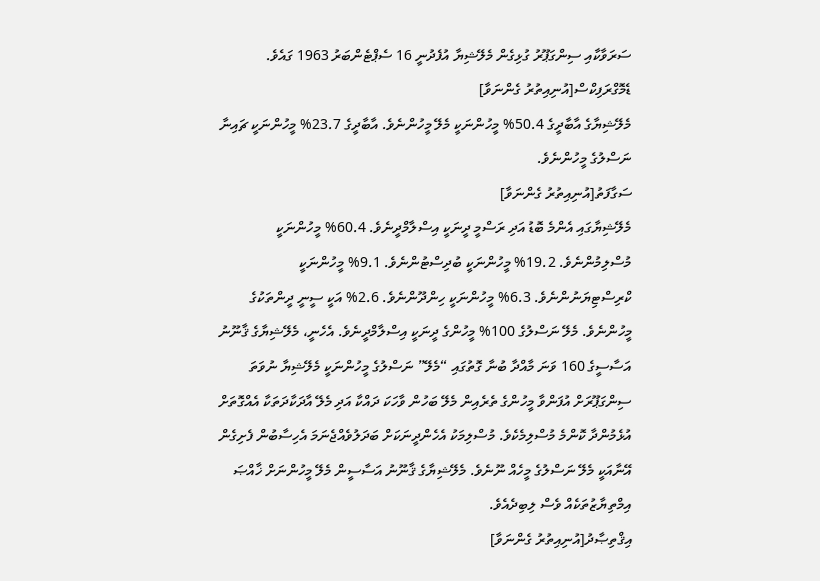ސަރަވާކާއި ސިންގަޕޫރު ގުޅިގެން މެލޭޝިޔާ އުފެދުނީ 16 ސެޕްޓެންބަރު 1963 ގައެވެ.
ޑެމޮގްރަފިކްސް[އުނިއިތުރު ގެންނަވާ]
މެލޭޝިޔާގެ އާބާދީގެ 50.4% މީހުންނަކީ މެލޭ މީހުންނެވެ. އާބާދީގެ 23.7% މީހުންނަކީ ޗައިނާ ނަސްލުގެ މީހުންނެވެ.
ސަގާފަތު[އުނިއިތުރު ގެންނަވާ]
މެލޭޝިޔާގައި އެންމެ ބޮޑު އަދި ރަސްމީ ދީނަކީ އިސްލާމްދީނެވެ. 60.4% މީހުންނަކީ މުސްލިމުންނެވެ. 19.2% މީހުންނަކީ ބުދިސްޓުންނެވެ. 9.1% މީހުންނަކީ ކްރިސްޓިޔަނުންނެވެ. 6.3% މީހުންނަކީ ހިންދޫންނެވެ. 2.6% އަކީ ސީނީ ދީންތަކުގެ މީހުންނެވެ. މެލޭ ނަސްލުގެ 100% މީހުންގެ ދީނަކީ އިސްލާމްދީނެވެ. އެހެނީ، މެލޭޝިޔާގެ ޤާނޫނު އަސާސީގެ 160 ވަނަ މާއްދާ ބުނާ ގޮތުގައި “މެލޭ” ނަސްލުގެ މީހުންނަކީ މެލޭޝިޔާ ނުވަތަ ސިންގަޕޫރަށް އުފަންވާ މީހުންގެ ތެރެއިން މެލޭ ބަހުން ވާހަކަ ދައްކާ އަދި މެލޭ އާދަކާދަތަކާ އެއްގޮތަށް އުޅެމުންދާ ކޮންމެ މުސްލިމެކެވެ. މުސްލިމަކު އެހެންދީނަކަށް ބަދަލުވެއްޖެނަމަ އެހިސާބުން ފެށިގެން އޭނާއަކީ މެލޭ ނަސްލުގެ މީހެއް ނޫނެވެ. މެލޭޝިޔާގެ ޤާނޫނު އަސާސީން މެލޭ މީހުންނަށް ޚާއްޞަ އިމްތިޔާޒުތަކެއް ވެސް ލިބިދެއެވެ.
އިޤްތިޞާދު[އުނިއިތުރު ގެންނަވާ]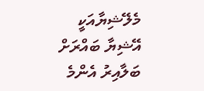މެލޭޝިޔާއަކީ އޭޝިޔާ ބައްރަށް ބަލާއިރު އެންމެ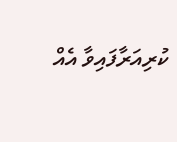ކުރިއަރާފައިވާ އެއް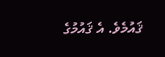ޤައުމެވެ. އެ ޤައުމުގެ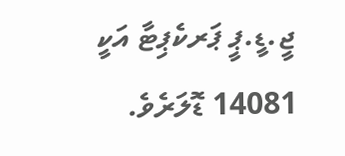ޖީ.ޑީ.ޕީ ޕަރކެޕިޓާ އަކީ 14081 ޑޮލަރެވެ.